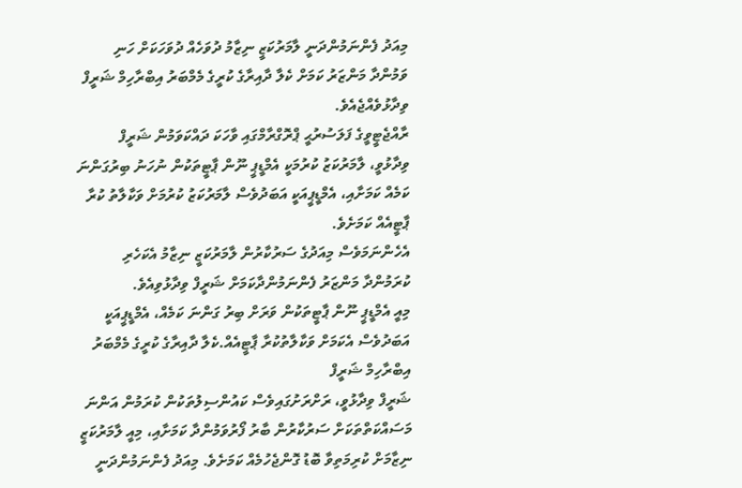މިއަދު ފެންނަމުންދަނީ ލާމަރުކަޒީ ނިޒާމު ދުވަހެއް ދުވަހަކަށް ހަނި ވަމުންދާ މަންޒަރު ކަމަށް ކެލާ ދާއިރާގެ ކުރީގެ މެމްބަރު އިބްރާހިމް ޝަރީފް ވިދާޅުވެއްޖެއެވެ.
ރާއްޖެޓީވީގެ ފަލަސުރުޙީ ޕްރޮގްރާމްގައި ވާހަކަ ދައްކަވަމުން ޝަރީފް ވިދާޅުވީ، ލާމަރުކަޒު ކުރުމަކީ އެމްޑީޕީ ނޫން ޕާޓީތަކުން ނުހަނު ބިރުގަންނަ ކަމެއް ކަމަށާއި، އެމްޑީޕީއަކީ އަބަދުވެސް ލާމަރުކަޒު ކުރުމަށް ވަކާލާތު ކުރާ ޕާޓީއެއް ކަމަށެވެ.
އެހެންނަމަވެސް މިއަދުގެ ސަރުކާރުން ލާމަރުކަޒީ ނިޒާމު އެކަހެރި ކުރަމުންދާ މަންޒަރު ފެންނަމުންދާކަމަށް ޝަރީފް ވިދާޅުވިއެވެ.
މިއީ އެމްޑީޕީ ނޫން ޕާޓީތަކުން ވަރަށް ބިރު ގަންނަ ކަމެއް، އެމްޑީޕީއަކީ އަބަދުވެސް އެކަމަށް ވަކާލާތުކުރާ ޕާޓީއެއް.ކެލާ ދާއިރާގެ ކުރީގެ މެމްބަރު އިބްރާހިމް ޝަރީފް
ޝަރީފް ވިދާޅުވީ، ރަށްރަށުގައިވެސް ކައުންސިލުތަކުން ކުރަމުން އަންނަ މަސައްކަތްތަކަށް ސަރުކާރުން ބާރު ފޯރުވަމުންދާ ކަމަށާއި، މިއީ ލާމަރުކަޒީ ނިޒާމަށް ކުރިމަތިވާ ބޮޑު ގޮންޖެހުމެއް ކަމަށެވެ. މިއަދު ފެންނަމުންދަނީ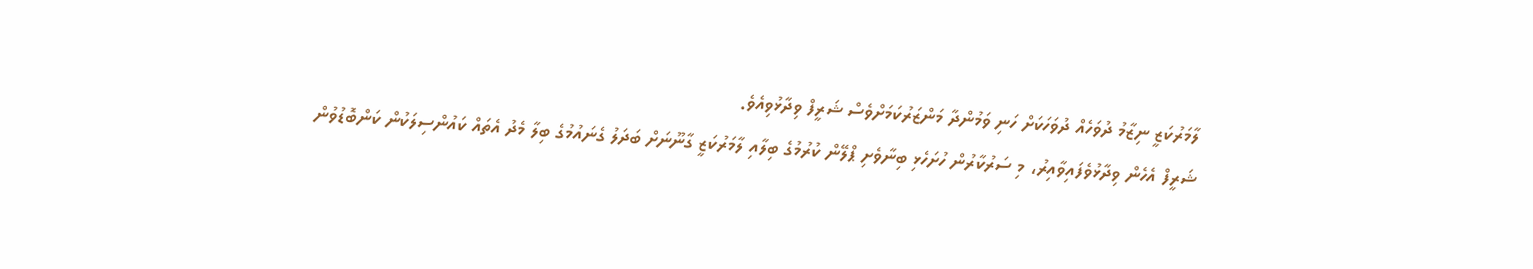ލާމަރުކަޒީ ނިޒާމު ދުވަހެއް ދުވަހަކަށް ހަނި ވަމުންދާ މަންޒަރުކަމަށްވެސް ޝަރީފް ވިދާޅުވިއެވެ.
ޝަރީފް އެހެން ވިދާޅުވެފައިވާއިރު، މި ސަރުކާރުން ހުށަހެޅި ބިނާވެށި ޕްލޭން ކުރުމުގެ ބިލާއި ލާމަރުކަޒީ ގާނޫނަށް ބަދަލު ގެނައުމުގެ ބިލާ މެދު އެތައް ކައުންސިލަކުން ކަންބޮޑުވުން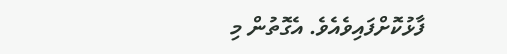ފާޅުކޮށްފައިވެއެވެ. އެގޮތުން މި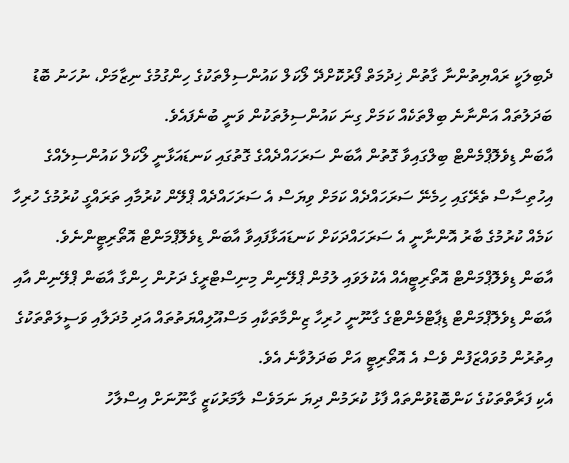ދެބިލަކީ ރައްޔިތުންނާ ގާތުން ޚިދުމަތް ފޯރުކޮށްދޭ ލޯކަލް ކައުންސިލްތަކުގެ ހިންގުމުގެ ނިޒާމަށް، ނުހަނު ބޮޑު ބަދަލުތައް އަންނާނެ ބިލްތަކެއް ކަމަށް ގިނަ ކައުންސިލުތަކުން ވަނީ ބުނެފައެވެ.
އާބަން ޑިވެލޮޕްމެންޓް ބިލްގައިވާ ގޮތުން އާބަން ސަރަހައްދެއްގެ ގޮތުގައި ކަނޑައަޅާނީ ލޯކަލް ކައުންސިލެއްގެ އިހުތިސާސް ތެރޭގައި ހިމެނޭ ސަރަހައްދެއް ކަމަށް ވިޔަސް އެ ސަރަހައްދެއް ޕްލޭން ކުރުމާއި ތަރައްގީ ކުރުމުގެ ހުރިހާ ކަމެއް ކުރުމުގެ ބާރު އޮންނާނީ އެ ސަރަހައްދަކަށް ކަނޑައަޅާފައިވާ އާބަން ޑިވެލޮޕްމަންޓް އޮތޯރިޓީންނެވެ.
އާބަން ޑިވެލޮޕްމަންޓް އޮތޯރިޓީއެއް އެކުލަވައި ލުމުން ޕްލޭނިން މިނިސްޓްރީގެ ދަށުން ހިންގާ އާބަން ޕްލޭނިން އާއި އާބަން ޑިވެލޮޕްމަންޓް ޑިޕާޓްމެންޓްގެ ގާނޫނީ ހުރިހާ ޒިންމާތަކާއި މަސްއޫލިއްޔަތުތައް އަދި މުދަލާއި ވަސީލަތްތަކުގެ އިތުރުން މުވައްޒަފުން ވެސް އެ އޮތޯރިޓީ އަށް ބަދަލުވާނެ އެވެ.
އެކި ފަރާތްތަކުގެ ކަންބޮޑުވުންތައް ފާޅު ކުރަމުން ދިޔަ ނަމަވެސް ލާމަރުކަޒީ ގާނޫނަށް އިސްލާހު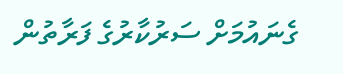ގެނައުމަށް ސަރުކާރުގެ ފަރާތުން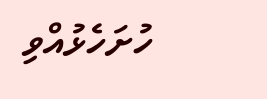ހުށަހެޅުއްވި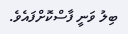ބިލު ވަނީ ފާސްކޮށްފައެވެ.